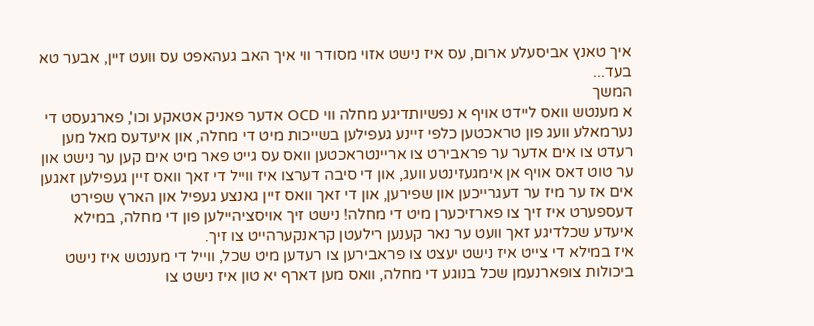איך טאנץ אביסעלע ארום, עס איז נישט אזוי מסודר ווי איך האב געהאפט עס וועט זיין, אבער טא בעד...
המשך
א מענטש וואס ליידט אויף א נפשיותדיגע מחלה ווי OCD אדער פאניק אטאקע וכו', פארגעסט די נערמאלע וועג פון טראכטען כלפי זיינע געפילען בשייכות מיט די מחלה, און איעדעס מאל מען רעדט צו אים אדער ער פראבירט צו אריינטראכטען וואס עס גייט פאר מיט אים קען ער נישט און ער טוט דאס אויף אן אימגעזינטע וועג, און די סיבה דערצו איז ווייל די זאך וואס זיין געפילען זאגען אים אז ער מיז ער דעגרייכען און שפירען, און די זאך וואס זיין גאנצע געפיל און הארץ שפירט דעספערט איז זיך צו פארזיכערן מיט די מחלה! נישט זיך אויסציהיילען פון די מחלה, במילא איעדע שכלדיגע זאך וועט ער נאר קענען רילעטן קראנקערהייט צו זיך.
איז במילא די צייט איז נישט יעצט צו פראבירען צו רעדען מיט שכל, ווייל די מענטש איז נישט ביכולות צופארנעמן שכל בנוגע די מחלה, וואס מען דארף יא טון איז נישט צו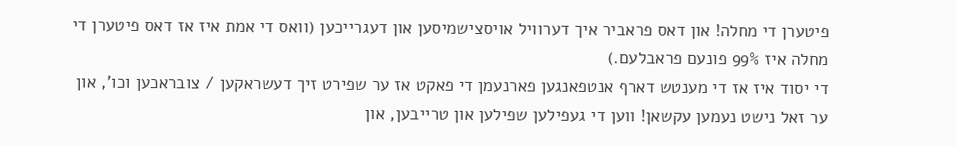פיטערן די מחלה! און דאס פראביר איך דערוויל אויסצישמיסען און דעגרייכען (וואס די אמת איז אז דאס פיטערן די מחלה איז 99% פונעם פראבלעם.)
די יסוד איז אז די מענטש דארף אנטפאנגען פארנעמן די פאקט אז ער שפירט זיך דעשראקען / צובראכען וכו', און ער זאל נישט נעמען עקשאן! ווען די געפילען שפילען און טרייבען, און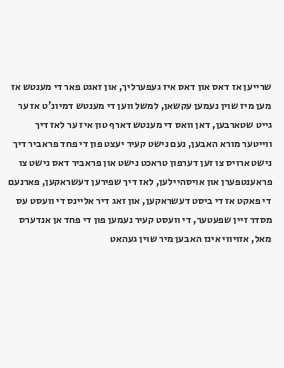שרייען אז דאס און דאס איז געפערליך, און זאגט פאר די מענטש אז מען מיז שוין נעמען עקשאן, למשל ווען די מענטש דמיונ'ט אז ער גייט שטארבען, דאן וואס די מענטש דארף טון איז ער לאז דיך ווייטער מורא האבען, נעם נישט קעיר יעצט פון די פחד פראביר דיך נישט ארויס צו זען דערפון טראכט נישט און פראביר דאס נישט צו פראענטפערן און אויסהיילען, לאז דיך שפירען דעשראקען, פארנעם די פאקט אז די ביסט דעשראקען, און זאג דיר אליינס די וועסט עס מסדר זיין שפעטער, די וועסט קעיר נעמען פון די פחד אן אנדערס מאל, אזויווי אינז האבען מיר שוין געהאט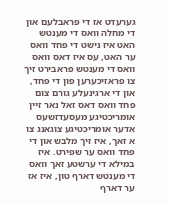גערעדט אז די פראבלעם און די מחלה וואס די מענטש האט איז נישט די פחד וואס ער האט, עס איז דאס וואס וואס די מענטש פראבירט זיך צו פראזיכערען פון די פחד, און די ארגינעלע גורם צום פחד וואס דאס זאל נאר זיין אומריכטיגע מעסעדזשעס אדער אומריכטיגע צוגאנג צו א זאך, איז זיך מלבש און די פחד וואס ער שפירט. איז במילא די ערשטע זאך וואס די מענטש דארף טון, איז אז ער דארף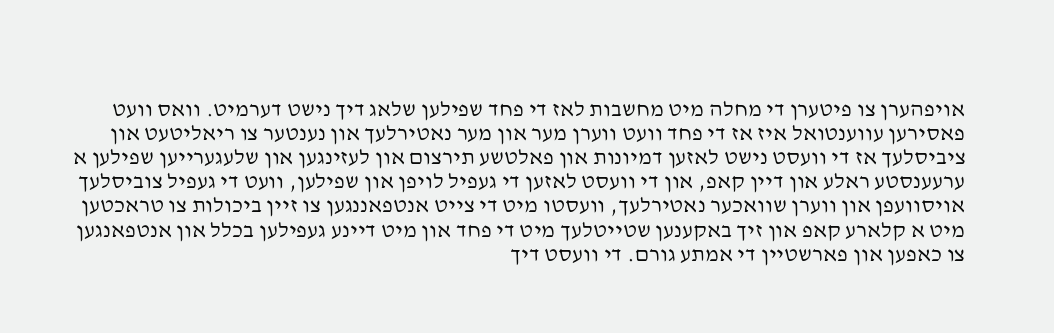אויפהערן צו פיטערן די מחלה מיט מחשבות לאז די פחד שפילען שלאג דיך נישט דערמיט. וואס וועט פאסירען עווענטואל איז אז די פחד וועט ווערן מער און מער נאטירלעך און נענטער צו ריאליטעט און ציביסלעך אז די וועסט נישט לאזען דמיונות און פאלטשע תירצום און לעזינגען און שלעגערייען שפילען א ערעענסטע ראלע און דיין קאפ, און די וועסט לאזען די געפיל לויפן און שפילען, וועט די געפיל צוביסלעך אויסוועפן און ווערן שוואכער נאטירלעך, וועסטו מיט די צייט אנטפאננגען צו זיין ביכולות צו טראכטען מיט א קלארע קאפ און זיך באקענען שטייטלעך מיט די פחד און מיט דיינע געפילען בכלל און אנטפאנגען צו כאפען און פארשטיין די אמתע גורם. די וועסט דיך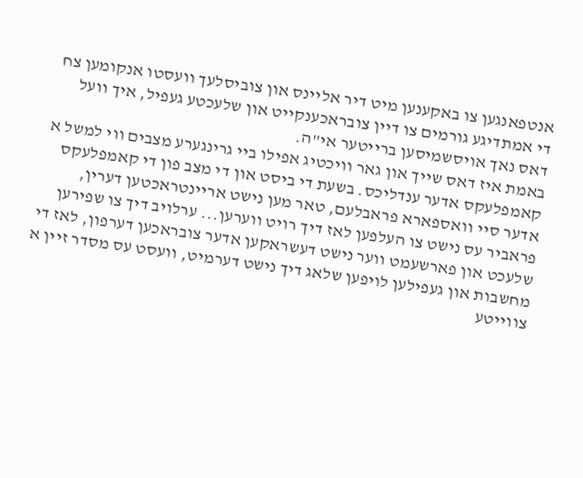אנטפאנגען צו באקענען מיט דיר אליינס און צוביסלעך וועסטו אנקומען צח די אמתדיגע גורמים צו דיין צובראכענקייט און שלעכטע געפיל, איך וועל דאס נאך אויסשמיסען ברייטער אי"ה.
באמת איז דאס שייך און גאר וויכטיג אפילו ביי גרינגערע מצבים ווי למשל א קאמפלעקס אדער ענדליכס. בשעת די ביסט און די מצב פון די קאמפלעקס אדער סיי וואספארא פראבלעם, טאר מען נישט אריינטראכטען דערין, פראביר עס נישט צו העלפען לאז דיך רויט ווערען... ערלויב דיך צו שפירען שלעכט און פארשעמט ווער נישט דעשראקען אדער צובראכען דערפון, לאז די מחשבות און געפילען לויפען שלאג דיך נישט דערמיט, וועסט עס מסדר זיין א צווייטע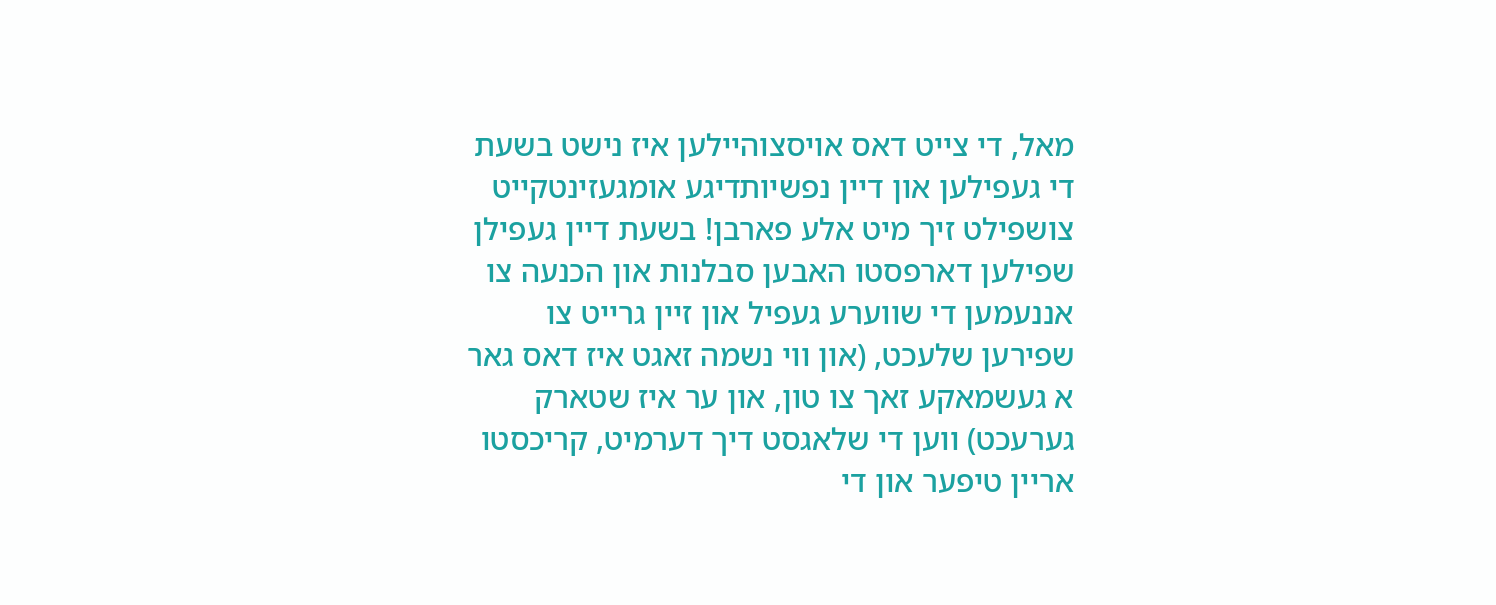מאל, די צייט דאס אויסצוהיילען איז נישט בשעת די געפילען און דיין נפשיותדיגע אומגעזינטקייט צושפילט זיך מיט אלע פארבן! בשעת דיין געפילן שפילען דארפסטו האבען סבלנות און הכנעה צו אננעמען די שווערע געפיל און זיין גרייט צו שפירען שלעכט, (און ווי נשמה זאגט איז דאס גאר א געשמאקע זאך צו טון, און ער איז שטארק גערעכט) ווען די שלאגסט דיך דערמיט, קריכסטו אריין טיפער און די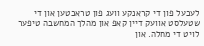לעכעל פון די קראנקע וועג פון טראכטען און די שטעלסט אוועק דיין קאפ און מהלך המחשבה טיפער לויט די מחלה. און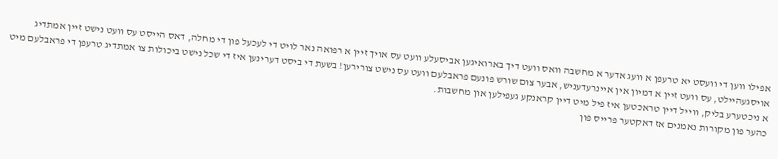אפילו ווען די וועסט יא טרעפן א וועג אדער א מחשבה וואס וועט דיך בארואיגען אביסעלע וועט עס אויך זיין א רפואה נאר לויט די לעכעל פון די מחלה, דאס הייסט עס וועט נישט זיין אמתדיג אויסגעהיילט, עס וועט זיין א דמיון אין איינרעדעניש, אבער צום שורש פונעם פראבלעם וועט עס נישט צורירען! בשעת די ביסט דערינען איז די שכל נישט ביכולות צו אמתדיג טרעפן די פראבלעם מיט א ניכטערע בליק, ווייל דיין טראכטען איז פיל מיט דיין קראנקע געפילען און מחשבות.
כהער פון מקורות נאמנים אז דאקטער פרייס פון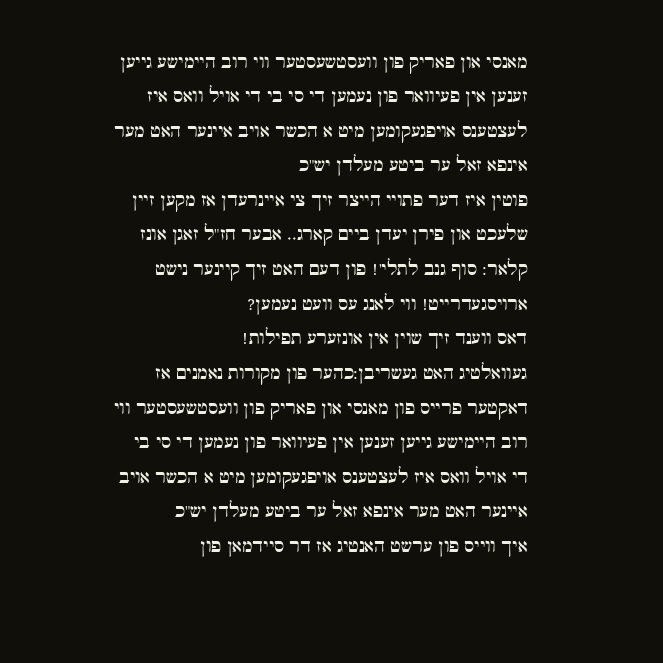מאנסי און פאריק פון וועסטשעסטער ווי רוב היימישע גייען זענען אין פעיוואר פון נעמען די סי בי די אויל וואס איז לעצטענס אויפגעקומען מיט א הכשר אויב איינער האט מער אינפא זאל ער ביטע מעלדן יש"כ
פוטין איז דער פתויי הייצר זיך צי איינרעדן אז מקען זיין שלעכט און פירן יעדן ביים קארג.. אבער חז"ל זאגן אונז קלאר: סוף גנב לתלי'! פון דעם האט זיך קיינער נישט ארויסגעדרייט! ווי לאנג עס וועט נעמען?
דאס ווענד זיך שוין אין אונזערע תפילות!
געוואלטיג האט געשריבן:כהער פון מקורות נאמנים אז דאקטער פרייס פון מאנסי און פאריק פון וועסטשעסטער ווי רוב היימישע גייען זענען אין פעיוואר פון נעמען די סי בי די אויל וואס איז לעצטענס אויפגעקומען מיט א הכשר אויב איינער האט מער אינפא זאל ער ביטע מעלדן יש"כ
איך ווייס פון ערשט האנטיג אז דר סיידמאן פון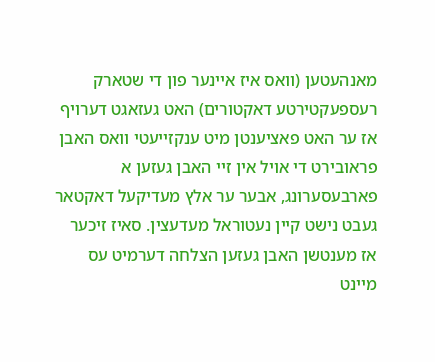מאנהעטען (וואס איז איינער פון די שטארק רעספעקטירטע דאקטורים) האט געזאגט דערויף אז ער האט פאציענטן מיט ענקזייעטי וואס האבן פראובירט די אויל אין זיי האבן געזען א פארבעסערונג, אבער ער אלץ מעדיקעל דאקטאר געבט נישט קיין נעטוראל מעדעצין. סאיז זיכער אז מענטשן האבן געזען הצלחה דערמיט עס מיינט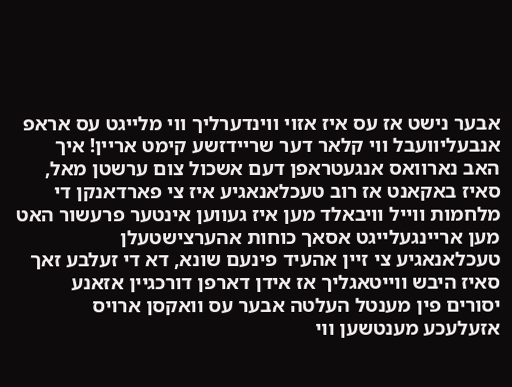אבער נישט אז עס איז אזוי ווינדערליך ווי מלייגט עס אראפ
אנבעליוועבל ווי קלאר דער שריידזשע קימט אריין! איך האב נארוואס אנגעטראפן דעם אשכול צום ערשטן מאל,
סאיז באקאנט אז רוב טעכלאנאגיע איז צי פארדאנקן די מלחמות ווייל וויבאלד מען איז געווען אינטער פרעשור האט מען אריינגעלייגט אסאך כוחות אהערצישטעלן טעכלאנאגיע צי זיין אהעיד פינעם שונא, דא די זעלבע זאך סאיז היבש ווייטאגליך אז אידן דארפן דורכגיין אזאנע יסורים פין מענטל העלטה אבער עס וואקסן ארויס אזעלעכע מענטשען ווי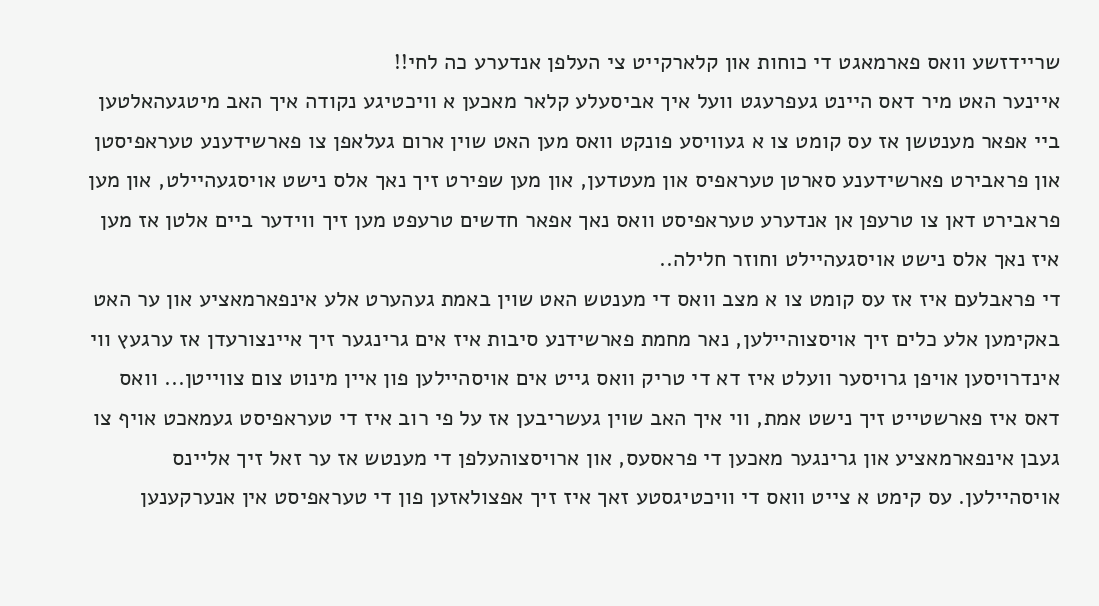שריידזשע וואס פארמאגט די כוחות און קלארקייט צי העלפן אנדערע כה לחי!!
איינער האט מיר דאס היינט געפרעגט וועל איך אביסעלע קלאר מאכען א וויכטיגע נקודה איך האב מיטגעהאלטען ביי אפאר מענטשן אז עס קומט צו א געוויסע פונקט וואס מען האט שוין ארום געלאפן צו פארשידענע טעראפיסטן און פראבירט פארשידענע סארטן טעראפיס און מעטדען, און מען שפירט זיך נאך אלס נישט אויסגעהיילט, און מען פראבירט דאן צו טרעפן אן אנדערע טעראפיסט וואס נאך אפאר חדשים טרעפט מען זיך ווידער ביים אלטן אז מען איז נאך אלס נישט אויסגעהיילט וחוזר חלילה..
די פראבלעם איז אז עס קומט צו א מצב וואס די מענטש האט שוין באמת געהערט אלע אינפארמאציע און ער האט באקימען אלע כלים זיך אויסצוהיילען, נאר מחמת פארשידנע סיבות איז אים גרינגער זיך איינצורעדן אז ערגעץ ווי אינדרויסען אויפן גרויסער וועלט איז דא די טריק וואס גייט אים אויסהיילען פון איין מינוט צום צווייטן... וואס דאס איז פארשטייט זיך נישט אמת, ווי איך האב שוין געשריבען אז על פי רוב איז די טעראפיסט געמאכט אויף צו געבן אינפארמאציע און גרינגער מאכען די פראסעס, און ארויסצוהעלפן די מענטש אז ער זאל זיך אליינס אויסהיילען. עס קימט א צייט וואס די וויכטיגסטע זאך איז זיך אפצולאזען פון די טעראפיסט אין אנערקענען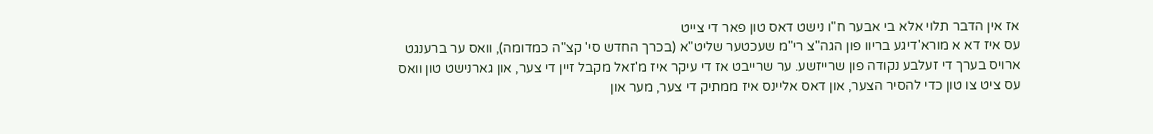אז אין הדבר תלוי אלא בי אבער ח"ו נישט דאס טון פאר די צייט
עס איז דא א מורא'דיגע בריוו פון הגה"צ רי"מ שעכטער שליט"א (בכרך החדש סי' קצ"ה כמדומה), וואס ער ברענגט ארויס בערך די זעלבע נקודה פון שרייזשע. ער שרייבט אז די עיקר איז מ'זאל מקבל זיין די צער, און גארנישט טון וואס עס ציט צו טון כדי להסיר הצער, און דאס אליינס איז ממתיק די צער, מער און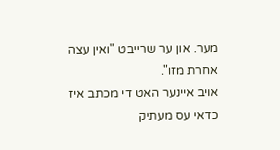מער. און ער שרייבט "ואין עצה אחרת מזו".
אויב איינער האט די מכתב איז כדאי עס מעתיק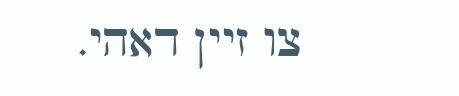צו זיין דאהי.